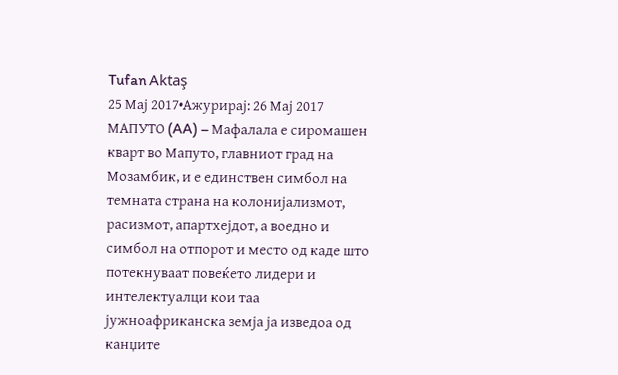Tufan Aktaş
25 Мај 2017•Ажурирај: 26 Мај 2017
МАПУТО (AA) – Мафалала е сиромашен кварт во Мапуто, главниот град на Мозамбик, и е единствен симбол на темната страна на колонијализмот, расизмот, апартхејдот, а воедно и симбол на отпорот и место од каде што потекнуваат повеќето лидери и интелектуалци кои таа јужноафриканска земја ја изведоа од канџите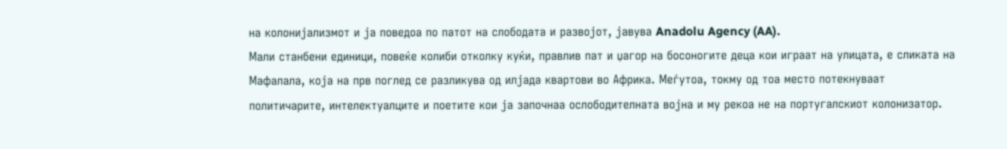на колонијализмот и ја поведоа по патот на слободата и развојот, јавува Anadolu Agency (AA).
Мали станбени единици, повеќе колиби отколку куќи, правлив пат и џагор на босоногите деца кои играат на улицата, е сликата на Мафалала, која на прв поглед се разликува од илјада квартови во Африка. Меѓутоа, токму од тоа место потекнуваат политичарите, интелектуалците и поетите кои ја започнаа ослободителната војна и му рекоа не на португалскиот колонизатор.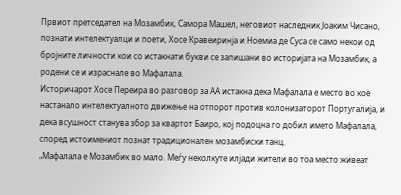Првиот претседател на Мозамбик, Самора Машел, неговиот наследник Јоаким Чисано, познати интелектуалци и поети, Хосе Кравеиринја и Ноемиа де Суса се само некои од бројните личности кои со истакнати букви се запишани во историјата на Мозамбик, а родени се и израснале во Мафалала.
Историчарот Хосе Переира во разговор за АА истакна дека Мафалала е место во кое настанало интелектуалното движење на отпорот против колонизаторот Португалија, и дека всушност станува збор за квартот Баиро, кој подоцна го добил името Мафалала, според истоимениот познат традиционален мозамбиски танц.
„Мафалала е Мозамбик во мало. Меѓу неколкуте илјади жители во тоа место живеат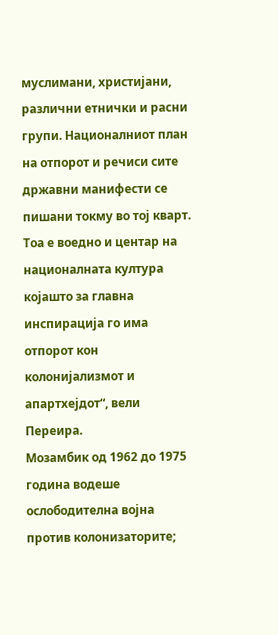муслимани, христијани, различни етнички и расни групи. Националниот план на отпорот и речиси сите државни манифести се пишани токму во тој кварт. Тоа е воедно и центар на националната култура којашто за главна инспирација го има отпорот кон колонијализмот и апартхејдот“, вели Переира.
Мозамбик од 1962 до 1975 година водеше ослободителна војна против колонизаторите;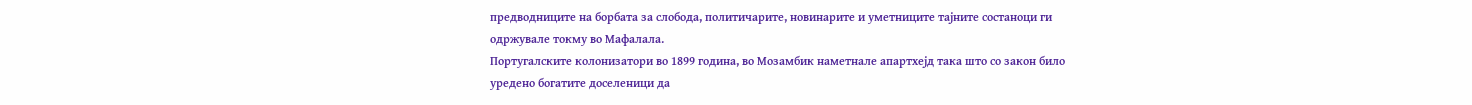предводниците на борбата за слобода, политичарите, новинарите и уметниците тајните состаноци ги одржувале токму во Мафалала.
Португалските колонизатори во 1899 година, во Мозамбик наметнале апартхејд така што со закон било уредено богатите доселеници да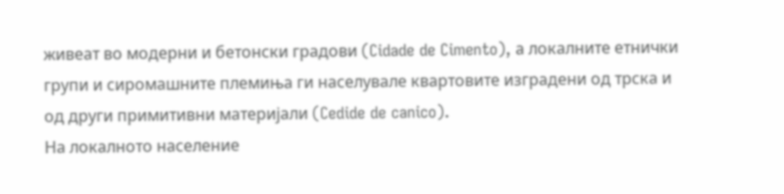живеат во модерни и бетонски градови (Cidade de Cimento), а локалните етнички групи и сиромашните племиња ги населувале квартовите изградени од трска и од други примитивни материјали (Cedide de canico).
На локалното население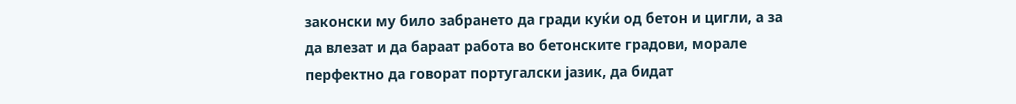законски му било забрането да гради куќи од бетон и цигли, а за да влезат и да бараат работа во бетонските градови, морале перфектно да говорат португалски јазик, да бидат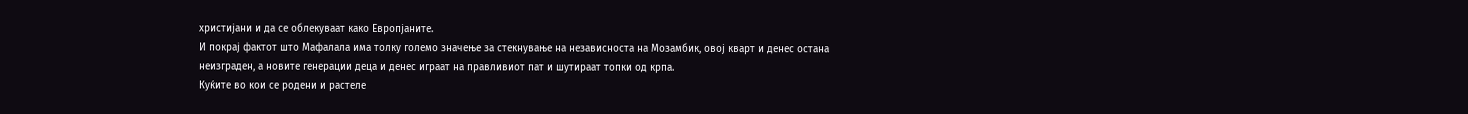христијани и да се облекуваат како Европјаните.
И покрај фактот што Мафалала има толку големо значење за стекнување на независноста на Мозамбик, овој кварт и денес остана неизграден, а новите генерации деца и денес играат на правливиот пат и шутираат топки од крпа.
Куќите во кои се родени и растеле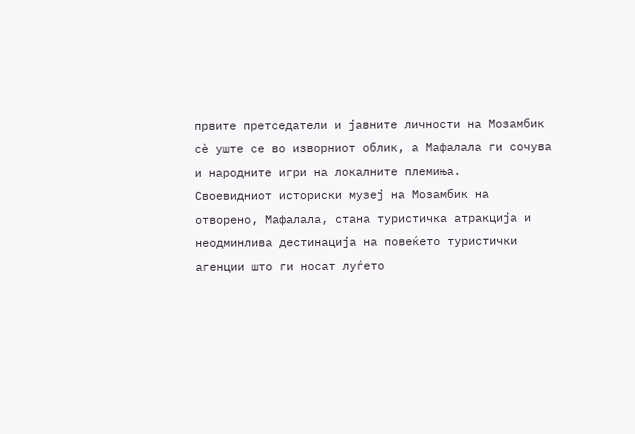првите претседатели и јавните личности на Мозамбик сѐ уште се во изворниот облик, а Мафалала ги сочува и народните игри на локалните племиња.
Своевидниот историски музеј на Мозамбик на отворено, Мафалала, стана туристичка атракција и неодминлива дестинација на повеќето туристички агенции што ги носат луѓето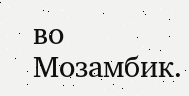во Мозамбик.